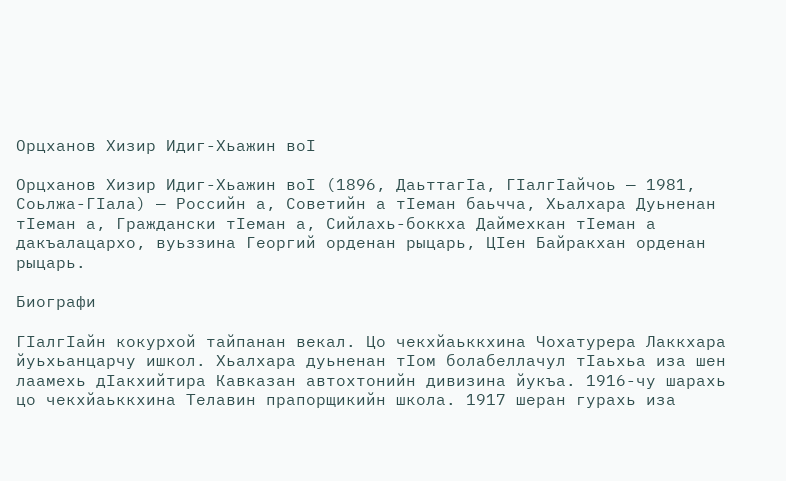Орцханов Хизир Идиг-Хьажин воI

Орцханов Хизир Идиг-Хьажин воI (1896, ДаьттагIа, ГӀалгӀайчоь — 1981, Соьлжа-ГӀала) — Российн а, Советийн а тӀеман баьчча, Хьалхара Дуьненан тӀеман а, Граждански тӀеман а, Сийлахь-боккха Даймехкан тӀеман а дакъалацархо, вуьззина Георгий орденан рыцарь, ЦӀен Байракхан орденан рыцарь.

Биографи

ГӀалгӀайн кокурхой тайпанан векал. Цо чекхйаьккхина Чохатурера Лаккхара йуьхьанцарчу ишкол. Хьалхара дуьненан тӀом болабеллачул тӀаьхьа иза шен лаамехь дӀакхийтира Кавказан автохтонийн дивизина йукъа. 1916-чу шарахь цо чекхйаьккхина Телавин прапорщикийн школа. 1917 шеран гурахь иза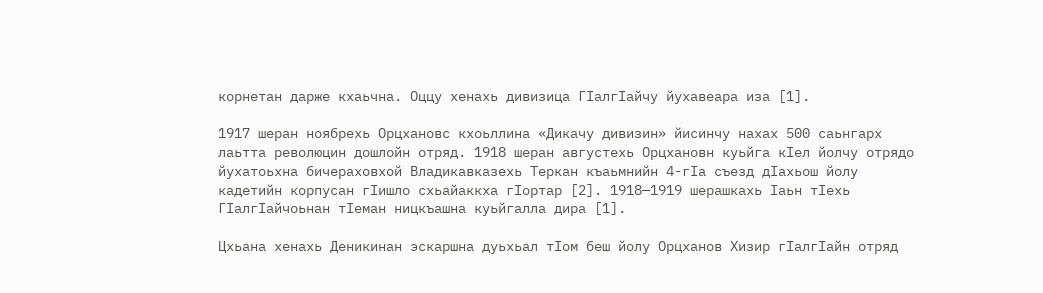корнетан дарже кхаьчна. Оццу хенахь дивизица ГӀалгӀайчу йухавеара иза [1].

1917 шеран ноябрехь Орцхановс кхоьллина «Дикачу дивизин» йисинчу нахах 500 саьнгарх лаьтта революцин дошлойн отряд. 1918 шеран августехь Орцхановн куьйга кӀел йолчу отрядо йухатоьхна бичераховхой Владикавказехь Теркан къаьмнийн 4-гӀа съезд дӀахьош йолу кадетийн корпусан гӀишло схьайаккха гӀортар [2]. 1918—1919 шерашкахь Ӏаьн тӀехь ГӀалгӀайчоьнан тӀеман ницкъашна куьйгалла дира [1].

Цхьана хенахь Деникинан эскаршна дуьхьал тӀом беш йолу Орцханов Хизир гӀалгӀайн отряд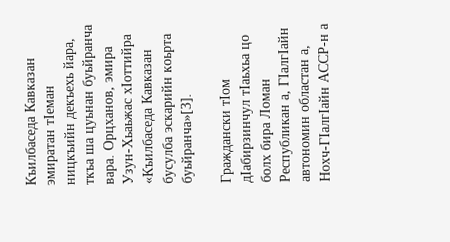Къилбаседа Кавказан эмиратан тӀеман ницкъийн декъехь йара, ткъа ша цуьнан буьйранча вара. Орцханов, эмира Узун-Хьаьжас хӀоттийра «Къилбаседа Кавказан бусулба эскарийн коьрта буьйранча»[3].

Граждански тӀом дӀабирзинчул тӀаьхьа цо болх бира Ломан Республикан а, ГӀалгӀайн автономин областан а, Нохч-ГӀалгӀайн АССР-н а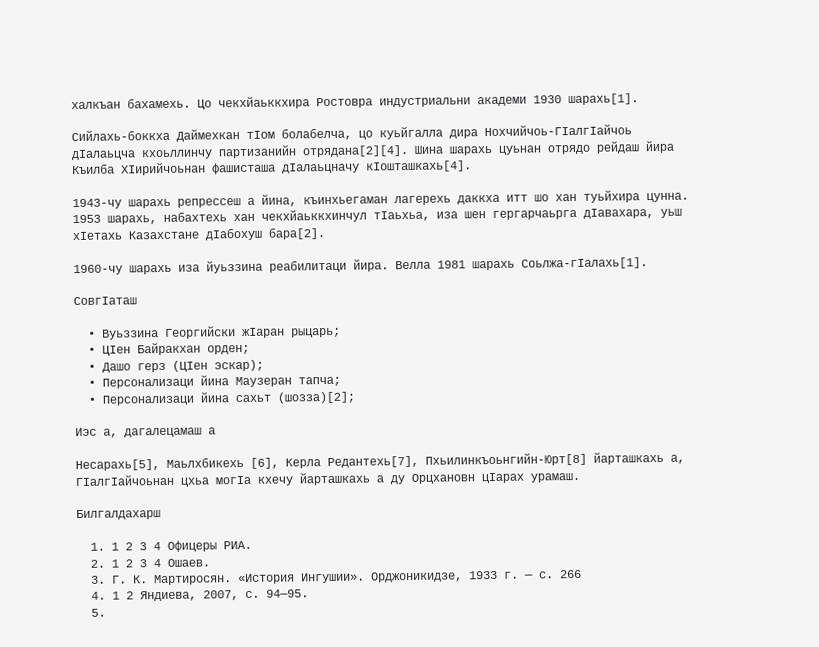халкъан бахамехь. Цо чекхйаьккхира Ростовра индустриальни академи 1930 шарахь[1].

Сийлахь-боккха Даймехкан тӀом болабелча, цо куьйгалла дира Нохчийчоь-ГӀалгӀайчоь дӀалаьцча кхоьллинчу партизанийн отрядана[2][4]. Шина шарахь цуьнан отрядо рейдаш йира Къилба ХӀирийчоьнан фашисташа дӀалаьцначу кӀошташкахь[4].

1943-чу шарахь репрессеш а йина, къинхьегаман лагерехь даккха итт шо хан туьйхира цунна. 1953 шарахь, набахтехь хан чекхйаьккхинчул тӀаьхьа, иза шен гергарчаьрга дӀавахара, уьш хӀетахь Казахстане дӀабохуш бара[2].

1960-чу шарахь иза йуьззина реабилитаци йира. Велла 1981 шарахь Соьлжа-гӀалахь[1].

СовгӀаташ

  • Вуьззина Георгийски жӀаран рыцарь;
  • ЦӀен Байракхан орден;
  • Дашо герз (ЦӀен эскар);
  • Персонализаци йина Маузеран тапча;
  • Персонализаци йина сахьт (шозза)[2];

Иэс а, дагалецамаш а

Несарахь[5], Маьлхбикехь [6], Керла Редантехь[7], Пхьилинкъоьнгийн-Юрт[8] йарташкахь а, ГӀалгӀайчоьнан цхьа могӀа кхечу йарташкахь а ду Орцхановн цӀарах урамаш.

Билгалдахарш

  1. 1 2 3 4 Офицеры РИА.
  2. 1 2 3 4 Ошаев.
  3. Г. К. Мартиросян. «История Ингушии». Орджоникидзе, 1933 г. — с. 266
  4. 1 2 Яндиева, 2007, с. 94—95.
  5.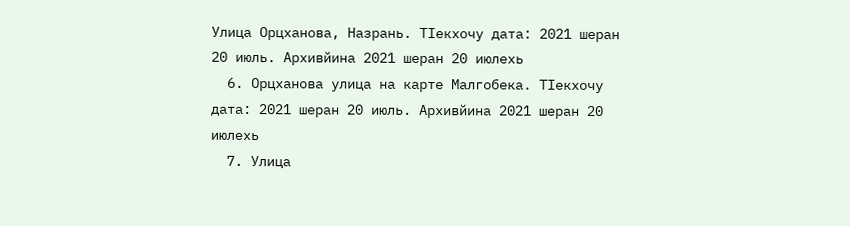Улица Орцханова, Назрань. ТӀекхочу дата: 2021 шеран 20 июль. Архивйина 2021 шеран 20 июлехь
  6. Орцханова улица на карте Малгобека. ТӀекхочу дата: 2021 шеран 20 июль. Архивйина 2021 шеран 20 июлехь
  7. Улица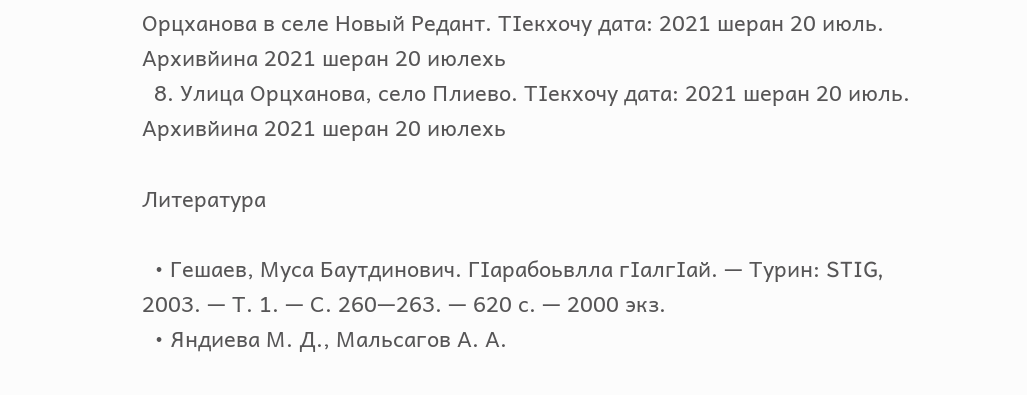Орцханова в селе Новый Редант. ТӀекхочу дата: 2021 шеран 20 июль. Архивйина 2021 шеран 20 июлехь
  8. Улица Орцханова, село Плиево. ТӀекхочу дата: 2021 шеран 20 июль. Архивйина 2021 шеран 20 июлехь

Литература

  • Гешаев, Муса Баутдинович. ГIарабоьвлла гIалгIай. — Турин: STIG, 2003. — Т. 1. — С. 260—263. — 620 с. — 2000 экз.
  • Яндиева М. Д., Мальсагов А. А.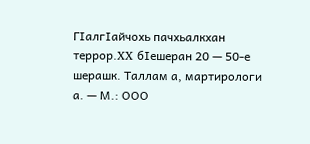ГIалгIайчохь пачхьалкхан террор.XX бIешеран 20 — 50-е шерашк. Таллам а, мартирологи а. — М.: ООО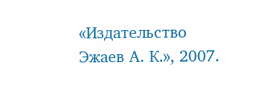«Издательство Эжаев А. К.», 2007.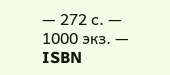— 272 с. — 1000 экз. — ISBN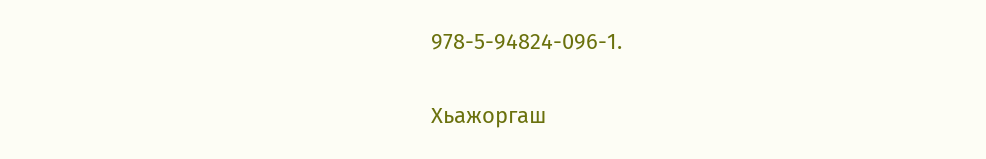978-5-94824-096-1.

Хьажоргаш